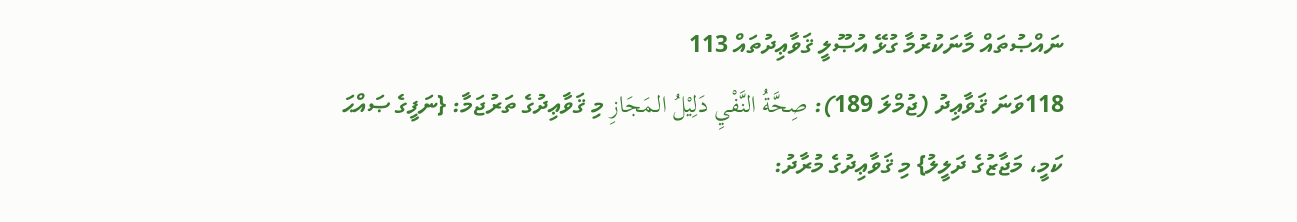ނައްޞުތައް މާނަކުރުމާ ގުޅޭ އުޞޫލީ ޤަވާޢިދުތައް 113
118ވަނަ ޤަވާޢިދު (ޖުމްލަ 189): صِحَّةُ النَّفْيِ دَلِيْلُ الـمَجَازِ މި ޤަވާޢިދުގެ ތަރުޖަމާ: {ނަފީގެ ޞައްޙަ ކަމީ، މަޖާޒުގެ ދަލީލު} މި ޤަވާޢިދުގެ މުރާދު: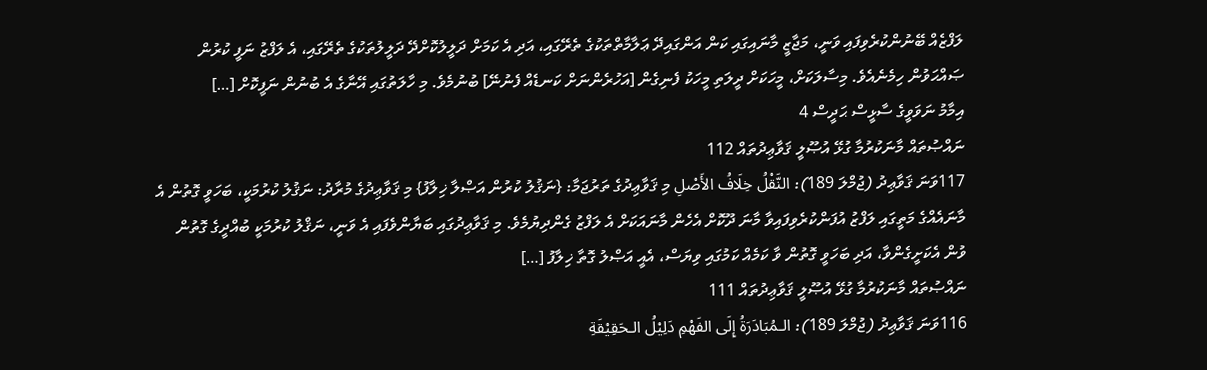ލަފްޒެއް ބޭނުންކުރެވިފައި ވަނީ، މަޖާޒީ މާނައިގައި ކަން އަންގައިދޭ ޢަލާމާތްތަކުގެ ތެރޭގައި، އަދި އެ ކަމަށް ދަލީލުކޮށްދޭ ދަލީލުތަކުގެ ތެރޭގައި، އެ ލަފްޒު ނަފީ ކުރުން ޞައްޙަވުން ހިމެނެއެވެ. މިސާލަކަށް، މީހަކަށް ދީލަތި މީހަކު ފެނިގެން [އަހުރެންނަށް ކަނޑެއް ފެނުނޭ] ބުނުމެވެ. މި ހާލަތުގައި އޭނާގެ އެ ބުނުން ނަފީކޮށް […]
އިމާމު ނަވަވީގެ ސާޅީސް ޙަދީސް 4
ނައްޞުތައް މާނަކުރުމާ ގުޅޭ އުޞޫލީ ޤަވާޢިދުތައް 112
117ވަނަ ޤަވާޢިދު (ޖުމްލަ 189): النَّقْلُ خِلَافُ الأَصْلِ މި ޤަވާޢިދުގެ ތަރުޖަމާ: {ނަޤުލު ކުރުން އަޞްލާ ޚިލާފު} މި ޤަވާޢިދުގެ މުރާދު: ނަޤުލު ކުރުމަކީ، ބަހަވީ ގޮތުން އެ މާނައެއްގެ މަތީގައި ލަފްޒު އުފަންކުރެވިފައިވާ މާނަ ދޫކޮށް އެހެން މާނައަކަށް އެ ލަފްޒު ގެންދިޔުމެވެ. މި ޤަވާޢިދުގައި ބަޔާންވެފައި އެ ވަނީ، ނަޤްލު ކުރުމަކީ ބުއްދީގެ ގޮތުން ވުން އެކަށީގެންވާ، އަދި ބަހަވީ ގޮތުން ވާ ކަމެއް ކަމުގައި ވިޔަސް، އެއީ އަޞްލު ގޮތާ ޚިލާފު […]
ނައްޞުތައް މާނަކުރުމާ ގުޅޭ އުޞޫލީ ޤަވާޢިދުތައް 111
116ވަނަ ޤަވާޢިދު (ޖުމްލަ 189): الـمُبَادَرَةُ إِلَى الفَهْمِ دَلِيْلُ الـحَقِيْقَةِ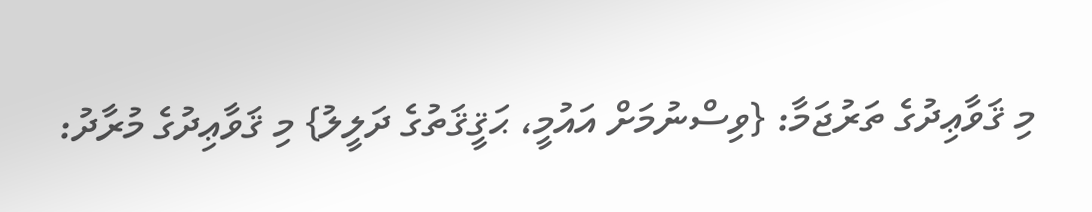މި ޤަވާޢިދުގެ ތަރުޖަމާ: {ވިސްނުމަށް އައުމީ، ޙަޤީޤަތުގެ ދަލީލު} މި ޤަވާޢިދުގެ މުރާދު: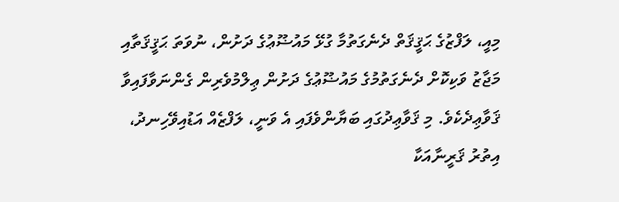މިއީ، ލަފްޒުގެ ޙަޤީޤަތް ދެނެގަތުމާ ގުޅޭ މައުޟޫޢުގެ ދަށުން، ނުވަތަ ޙަޤީޤަތާއި މަޖާޒު ވަކިކޮށް ދެނެގަތުމުގެ މައުޟޫޢުގެ ދަށުން ޢިލްމުވެރިން ގެންނަވާފައިވާ ޤަވާޢިދެކެވެ. މި ޤަވާޢިދުގައި ބަޔާންވެފައި އެ ވަނީ، ލަފްޒެއް އަޑުއިވޭހިނދު، އިތުރު ޤަރީނާއަކާ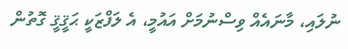ނުލައި، މާނައެއް ވިސްނުމަށް އައުމީ، އެ ލަފްޒަކީ ޙަޤީޤީ ގޮތުން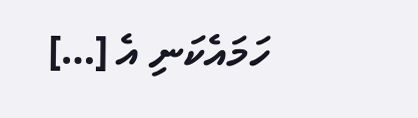ހަމައެކަނި އެ […]